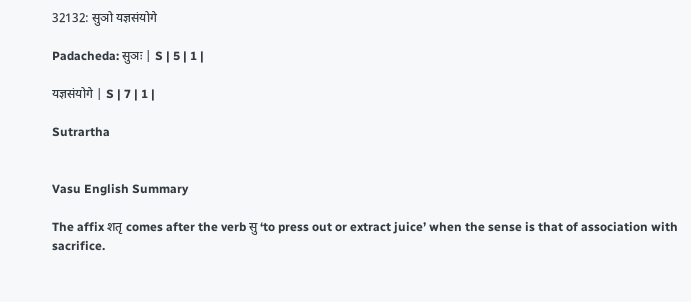32132: सुञो यज्ञसंयोगे

Padacheda: सुञः | S | 5 | 1 |

यज्ञसंयोगे | S | 7 | 1 |

Sutrartha


Vasu English Summary

The affix शतृ comes after the verb सु ‘to press out or extract juice’ when the sense is that of association with sacrifice.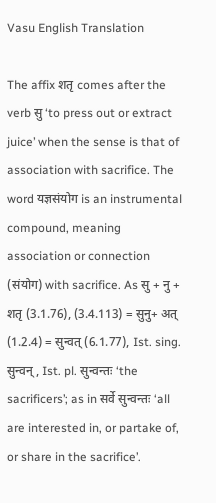Vasu English Translation

The affix शतृ comes after the verb सु ‘to press out or extract juice’ when the sense is that of association with sacrifice. The word यज्ञसंयोग is an instrumental compound, meaning association or connection (संयोग) with sacrifice. As सु + नु + शतृ (3.1.76), (3.4.113) = सुनु+ अत् (1.2.4) = सुन्वत् (6.1.77), Ist. sing. सुन्वन्, Ist. pl. सुन्वन्तः ‘the sacrificers’; as in सर्वे सुन्वन्तः ‘all are interested in, or partake of, or share in the sacrifice’.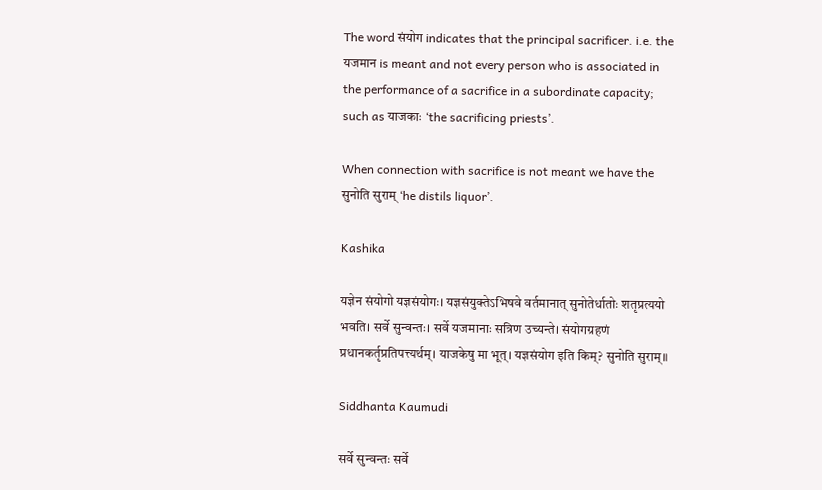The word संयोग indicates that the principal sacrificer. i.e. the यजमान is meant and not every person who is associated in the performance of a sacrifice in a subordinate capacity; such as याजकाः ‘the sacrificing priests’.

When connection with sacrifice is not meant we have the सुनोति सुराम् ‘he distils liquor’.

Kashika

यज्ञेन संयोगो यज्ञसंयोगः। यज्ञसंयुक्तेऽभिषवे वर्तमानात् सुनोतेर्धातोः शतृप्रत्ययो भवति। सर्वे सुन्वन्तः। सर्वे यजमानाः सत्रिण उच्यन्ते। संयोगग्रहणं प्रधानकर्तृप्रतिपत्त्यर्थम्। याजकेषु मा भूत्। यज्ञसंयोग इति किम्? सुनोति सुराम्॥

Siddhanta Kaumudi

सर्वे सुन्वन्तः सर्वे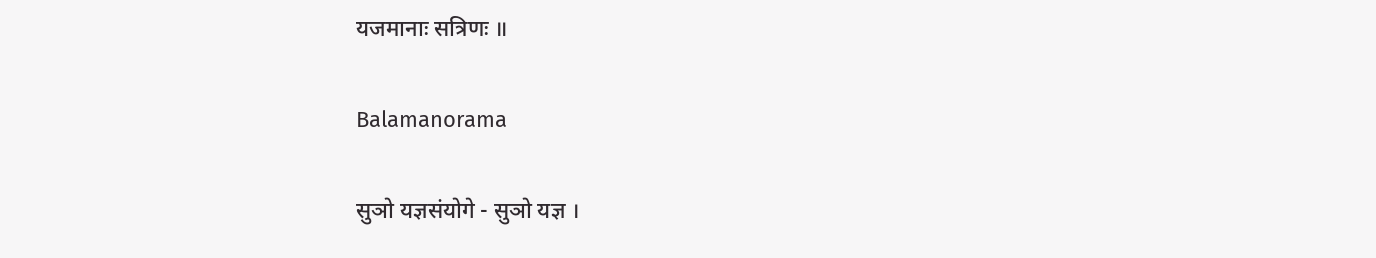यजमानाः सत्रिणः ॥

Balamanorama

सुञो यज्ञसंयोगे - सुञो यज्ञ ।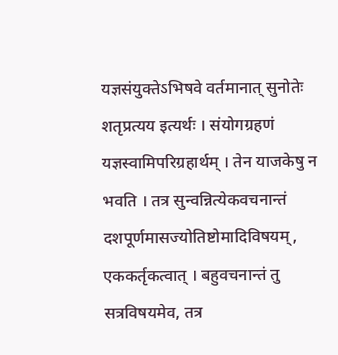यज्ञसंयुक्तेऽभिषवे वर्तमानात् सुनोतेः शतृप्रत्यय इत्यर्थः । संयोगग्रहणं यज्ञस्वामिपरिग्रहार्थम् । तेन याजकेषु न भवति । तत्र सुन्वन्नित्येकवचनान्तं दशपूर्णमासज्योतिष्टोमादिविषयम्, एककर्तृकत्वात् । बहुवचनान्तं तु सत्रविषयमेव, तत्र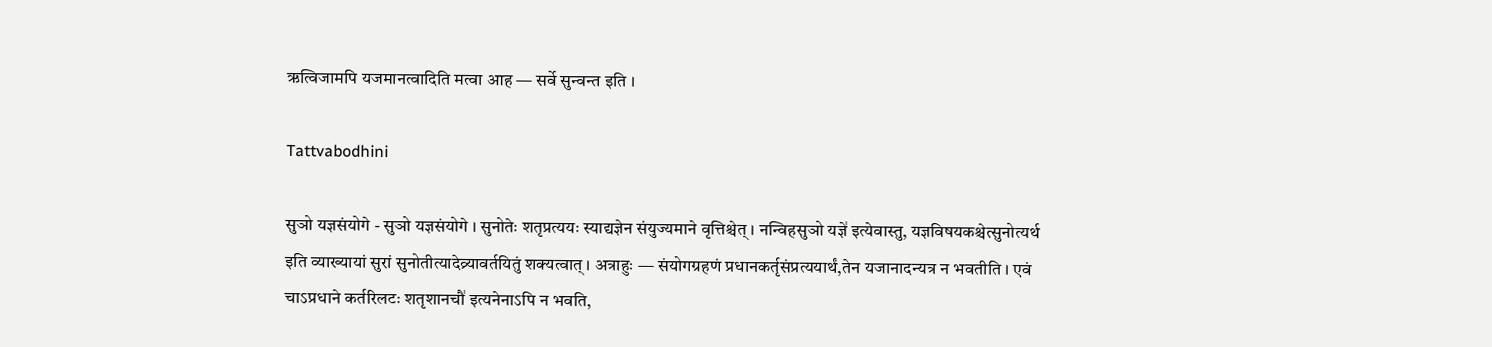ऋत्विजामपि यजमानत्वादिति मत्वा आह — सर्वे सुन्वन्त इति ।

Tattvabodhini

सुञो यज्ञसंयोगे - सुञो यज्ञसंयोगे । सुनोतेः शतृप्रत्ययः स्याद्यज्ञेन संयुज्यमाने वृत्तिश्चेत् । नन्विहसुञो यज्ञे॑ इत्येवास्तु, यज्ञविषयकश्चेत्सुनोत्यर्थ इति व्याख्यायां सुरां सुनोतीत्यादेव्र्यावर्तयितुं शक्यत्वात् । अत्राहुः — संयोगग्रहणं प्रधानकर्तृसंप्रत्ययार्थं,तेन यजानादन्यत्र न भवतीति । एवं चाऽप्रधाने कर्तरिलटः शतृशानचौ॑ इत्यनेनाऽपि न भवति,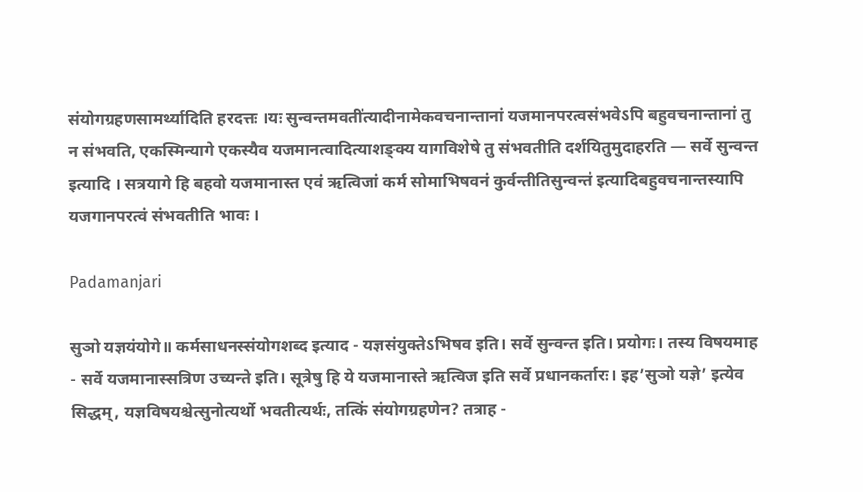संयोगग्रहणसामर्थ्यादिति हरदत्तः ।यः सुन्वन्तमवती॑त्यादीनामेकवचनान्तानां यजमानपरत्वसंभवेऽपि बहुवचनान्तानां तु न संभवति, एकस्मिन्यागे एकस्यैव यजमानत्वादित्याशङ्क्य यागविशेषे तु संभवतीति दर्शयितुमुदाहरति — सर्वे सुन्वन्त इत्यादि । सत्रयागे हि बहवो यजमानास्त एवं ऋत्विजां कर्म सोमाभिषवनं कुर्वन्तीतिसुन्वन्त॑ इत्यादिबहुवचनान्तस्यापि यजगानपरत्वं संभवतीति भावः ।

Padamanjari

सुञो यज्ञयंयोगे॥ कर्मसाधनस्संयोगशब्द इत्याद - यज्ञसंयुक्तेऽभिषव इति। सर्वे सुन्वन्त इति। प्रयोगः। तस्य विषयमाह - सर्वे यजमानास्सत्रिण उच्यन्ते इति। सूत्रेषु हि ये यजमानास्ते ऋत्विज इति सर्वे प्रधानकर्तारः। इह’सुञो यज्ञे’ इत्येव सिद्धम्, यज्ञविषयश्चेत्सुनोत्यर्थो भवतीत्यर्थः, तत्किं संयोगग्रहणेन? तत्राह -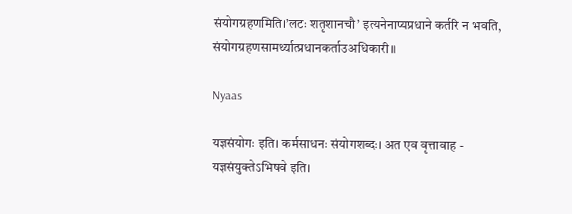संयोगग्रहणमिति।’लटः शतृशानचौ’ इत्यनेनाप्यप्रधाने कर्तरि न भवति, संयोगग्रहणसामर्थ्यात्प्रधानकर्ताउअधिकारी॥

Nyaas

यज्ञसंयोगः इति। कर्मसाधनः संयोगशब्दः। अत एव वृत्तावाह - यज्ञसंयुक्तेऽभिषवे इति।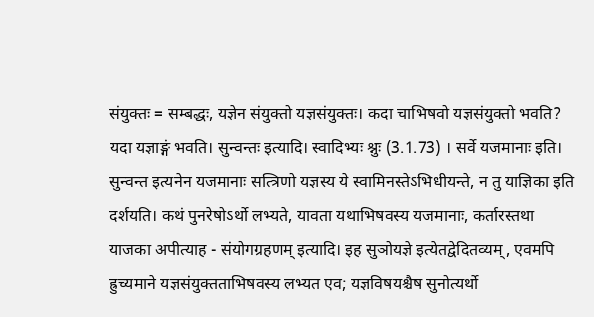संयुक्तः = सम्बद्धः, यज्ञेन संयुक्तो यज्ञसंयुक्तः। कदा चाभिषवो यज्ञसंयुक्तो भवति? यदा यज्ञाङ्गं भवति। सुन्वन्तः इत्यादि। स्वादिभ्यः श्नुः (3.1.73) । सर्वे यजमानाः इति। सुन्वन्त इत्यनेन यजमानाः सत्त्रिणो यज्ञस्य ये स्वामिनस्तेऽभिधीयन्ते, न तु याज्ञिका इति दर्शयति। कथं पुनरेषोऽर्थो लभ्यते, यावता यथाभिषवस्य यजमानाः, कर्तारस्तथा याजका अपीत्याह - संयोगग्रहणम् इत्यादि। इह सुञोयज्ञे इत्येतद्वेदितव्यम्, एवमपि ह्रुच्यमाने यज्ञसंयुक्तताभिषवस्य लभ्यत एव; यज्ञविषयश्चैष सुनोत्यर्थो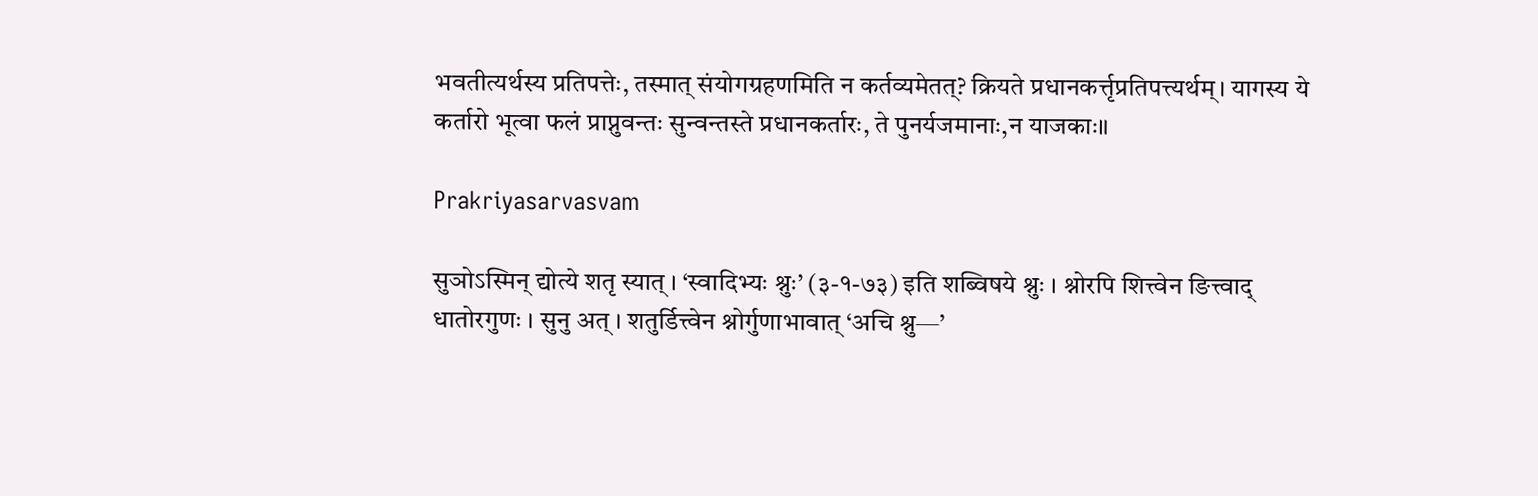भवतीत्यर्थस्य प्रतिपत्तेः, तस्मात् संयोगग्रहणमिति न कर्तव्यमेतत्? क्रियते प्रधानकर्त्तृप्रतिपत्त्यर्थम्। यागस्य ये कर्तारो भूत्वा फलं प्राप्नुवन्तः सुन्वन्तस्ते प्रधानकर्तारः, ते पुनर्यजमानाः,न याजकाः॥

Prakriyasarvasvam

सुञोऽस्मिन् द्योत्ये शतृ स्यात् । ‘स्वादिभ्यः श्नुः’ (३-१-७३) इति शब्विषये श्नुः । श्नोरपि शित्त्वेन ङित्त्वाद् धातोरगुणः । सुनु अत् । शतुर्डित्त्वेन श्नोर्गुणाभावात् ‘अचि श्नु—’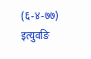(६-४-७७) इत्युवङि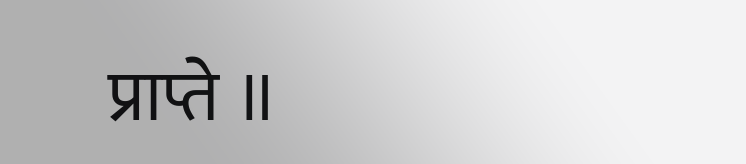प्राप्ते ॥